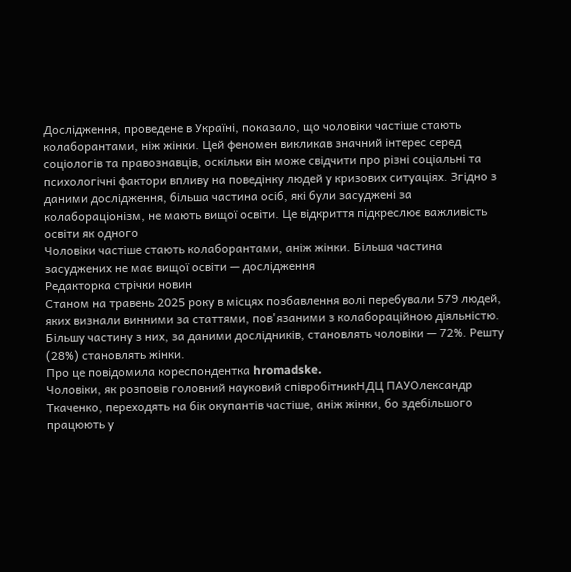Дослідження, проведене в Україні, показало, що чоловіки частіше стають колаборантами, ніж жінки. Цей феномен викликав значний інтерес серед соціологів та правознавців, оскільки він може свідчити про різні соціальні та психологічні фактори впливу на поведінку людей у кризових ситуаціях. Згідно з даними дослідження, більша частина осіб, які були засуджені за колабораціонізм, не мають вищої освіти. Це відкриття підкреслює важливість освіти як одного
Чоловіки частіше стають колаборантами, аніж жінки. Більша частина засуджених не має вищої освіти — дослідження
Редакторка стрічки новин
Станом на травень 2025 року в місцях позбавлення волі перебували 579 людей, яких визнали винними за статтями, пов'язаними з колабораційною діяльністю. Більшу частину з них, за даними дослідників, становлять чоловіки — 72%. Решту (28%) становлять жінки.
Про це повідомила кореспондентка hromadske.
Чоловіки, як розповів головний науковий співробітникНДЦ ПАУОлександр Ткаченко, переходять на бік окупантів частіше, аніж жінки, бо здебільшого працюють у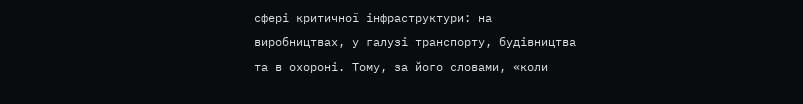сфері критичної інфраструктури: на виробництвах, у галузі транспорту, будівництва та в охороні. Тому, за його словами, «коли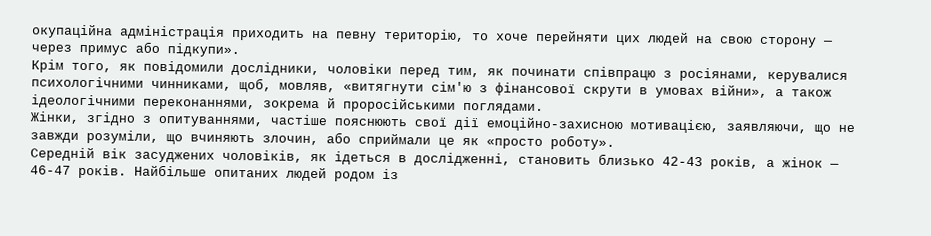окупаційна адміністрація приходить на певну територію, то хоче перейняти цих людей на свою сторону — через примус або підкупи».
Крім того, як повідомили дослідники, чоловіки перед тим, як починати співпрацю з росіянами, керувалися психологічними чинниками, щоб, мовляв, «витягнути сім'ю з фінансової скрути в умовах війни», а також ідеологічними переконаннями, зокрема й проросійськими поглядами.
Жінки, згідно з опитуваннями, частіше пояснюють свої дії емоційно-захисною мотивацією, заявляючи, що не завжди розуміли, що вчиняють злочин, або сприймали це як «просто роботу».
Середній вік засуджених чоловіків, як ідеться в дослідженні, становить близько 42-43 років, а жінок — 46-47 років. Найбільше опитаних людей родом із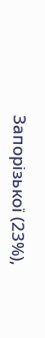Запорізької (23%),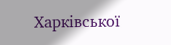Харківської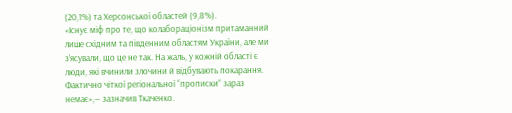(20,1%) та Херсонської областей (9,8%).
«Існує міф про те, що колабораціонізм притаманний лише східним та південним областям України, але ми з’ясували, що це не так. На жаль, у кожній області є люди, які вчинили злочини й відбувають покарання. Фактично чіткої регіональної “прописки” зараз немає»,— зазначив Ткаченко.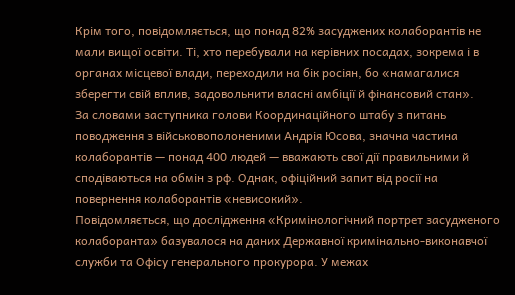Крім того, повідомляється, що понад 82% засуджених колаборантів не мали вищої освіти. Ті, хто перебували на керівних посадах, зокрема і в органах місцевої влади, переходили на бік росіян, бо «намагалися зберегти свій вплив, задовольнити власні амбіції й фінансовий стан».
За словами заступника голови Координаційного штабу з питань поводження з військовополоненими Андрія Юсова, значна частина колаборантів — понад 400 людей — вважають свої дії правильними й сподіваються на обмін з рф. Однак, офіційний запит від росії на повернення колаборантів «невисокий».
Повідомляється, що дослідження «Кримінологічний портрет засудженого колаборанта» базувалося на даних Державної кримінально-виконавчої служби та Офісу генерального прокурора. У межах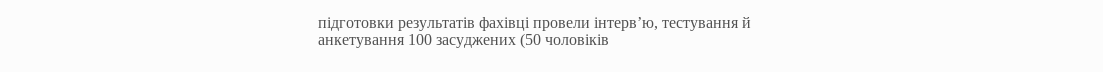підготовки результатів фахівці провели інтерв’ю, тестування й анкетування 100 засуджених (50 чоловіків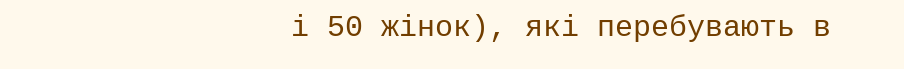і 50 жінок), які перебувають в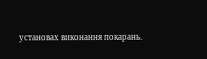установах виконання покарань.